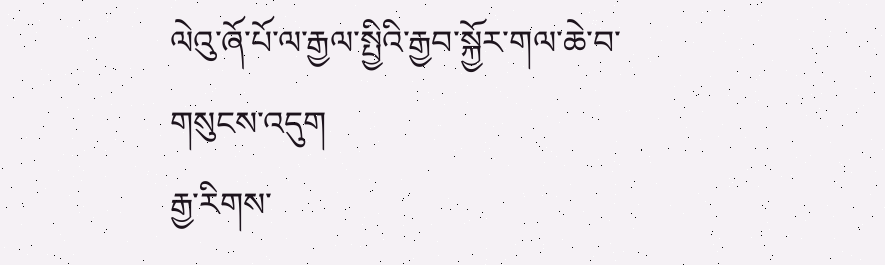ལེའུ་ཞོ་པོ་ལ་རྒྱལ་སྤྱིའི་རྒྱབ་སྐྱོར་གལ་ཆེ་བ་གསུངས་འདུག
རྒྱ་རིགས་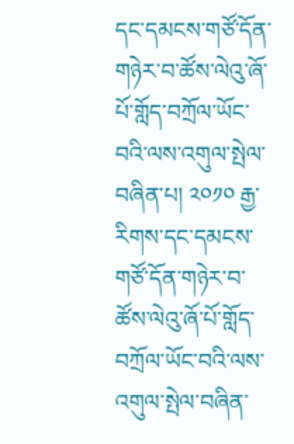དང་དམངས་གཙོ་དོན་གཉེར་བ་ཚོས་ལེའུ་ཞོ་པོ་གློད་བཀྲོལ་ཡོང་བའི་ལས་འགུལ་སྤེལ་བཞིན་པ། ༢༠༡༠ རྒྱ་རིགས་དང་དམངས་གཙོ་དོན་གཉེར་བ་ཚོས་ལེའུ་ཞོ་པོ་གློད་བཀྲོལ་ཡོང་བའི་ལས་འགུལ་སྤེལ་བཞིན་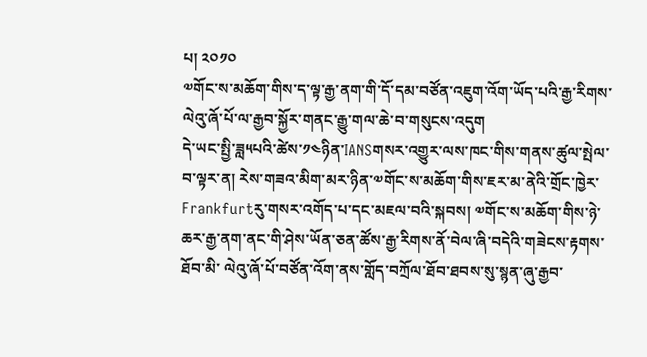པ། ༢༠༡༠
༧གོང་ས་མཆོག་གིས་ད་ལྟ་རྒྱ་ནག་གི་དོ་དམ་བཙོན་འཇུག་འོག་ཡོད་པའི་རྒྱ་རིགས་ལེའུ་ཞོ་པོ་ལ་རྒྱབ་སྐྱོར་གནང་རྒྱུ་གལ་ཆེ་བ་གསུངས་འདུག
དེ་ཡང་སྤྱི་ཟླ༥པའི་ཚེས་༡༤ཉིན་IANSགསར་འགྱུར་ལས་ཁང་གིས་གནས་ཚུལ་སྤེལ་བ་ལྟར་ན། རེས་གཟའ་མིག་མར་ཉིན་༧གོང་ས་མཆོག་གིས་ཇར་མ་ནེའི་གྲོང་ཁྱེར་Frankfurtརུ་གསར་འགོད་པ་དང་མཇལ་བའི་སྐབས། ༧གོང་ས་མཆོག་གིས་ཉེ་ཆར་རྒྱ་ནག་ནང་གི་ཤེས་ཡོན་ཅན་ཚོས་རྒྱ་རིགས་ནོ་བེལ་ཞི་བདེའི་གཟེངས་རྟགས་ཐོབ་མི་ ལེའུ་ཞོ་པོ་བཙོན་འོག་ནས་གློད་བཀྲོལ་ཐོབ་ཐབས་སུ་སྙན་ཞུ་རྒྱབ་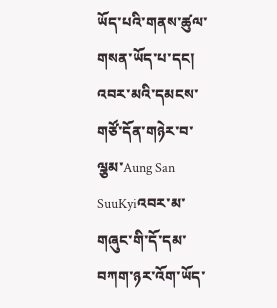ཡོད་པའི་གནས་ཚུལ་གསན་ཡོད་པ་དང། འབར་མའི་དམངས་གཙོ་དོན་གཉེར་བ་ལྕམ་Aung San SuuKyiའབར་མ་གཞུང་གི་དོ་དམ་བཀག་ཉར་འོག་ཡོད་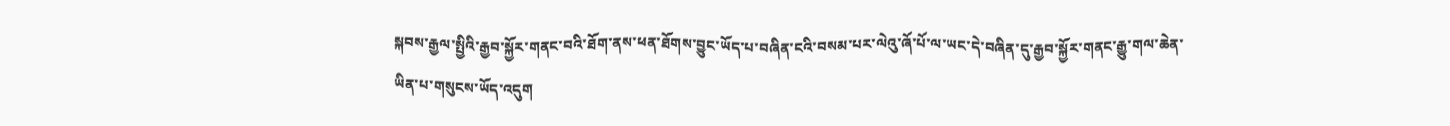སྐབས་རྒྱལ་སྤྱིའི་རྒྱབ་སྐྱོར་གནང་བའི་ཐོག་ནས་ཕན་ཐོགས་བྱུང་ཡོད་པ་བཞིན་ངའི་བསམ་པར་ལེའུ་ཞོ་པོ་ལ་ཡང་དེ་བཞིན་དུ་རྒྱབ་སྐྱོར་གནང་རྒྱུ་གལ་ཆེན་ཡིན་པ་གསུངས་ཡོད་འདུག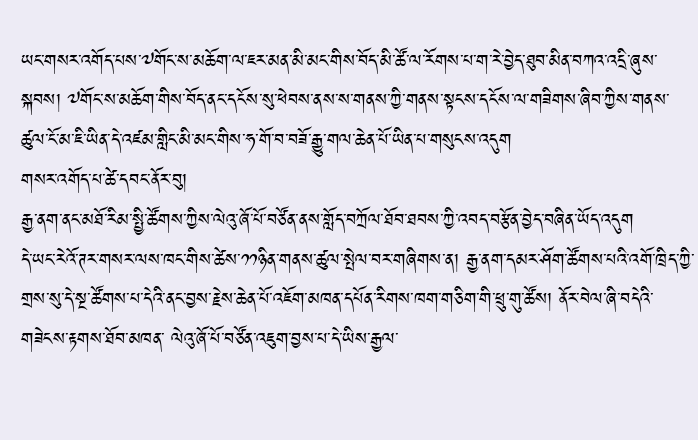ཡང་གསར་འགོད་པས་༧གོང་ས་མཆོག་ལ་ཇར་མན་མི་མང་གིས་བོད་མི་ཚོ་ལ་རོགས་པ་ག་རེ་བྱེད་ཐུབ་མིན་བཀའ་འདྲི་ཞུས་སྐབས། ༧གོང་ས་མཆོག་གིས་བོད་ནང་དངོས་སུ་ཕེབས་ནས་ས་གནས་ཀྱི་གནས་སྟངས་དངོས་ལ་གཟིགས་ཞིབ་ཀྱིས་གནས་ཚུལ་ངོ་མ་ཇི་ཡིན་དེ་འཛམ་གླིང་མི་མང་གིས་ཧ་གོ་བ་བཟོ་རྒྱུ་གལ་ཆེན་པོ་ཡིན་པ་གསུངས་འདུག
གསར་འགོད་པ་ཚེ་དབང་ནོར་བུ།
རྒྱ་ནག་ནང་མཐོ་རིམ་སྤྱི་ཚོགས་ཀྱིས་ལེའུ་ཞོ་པོ་བཙོན་ནས་གློད་བཀྲོལ་ཐོབ་ཐབས་ཀྱི་འབད་བརྩོན་བྱེད་བཞིན་ཡོད་འདུག
དེ་ཡང་རེའོ་ཊར་གསར་ལས་ཁང་གིས་ཚེས་༡༡ཉིན་གནས་ཚུལ་སྤེལ་བར་གཞིགས་ན། རྒྱ་ནག་དམར་ཤོག་ཚོགས་པའི་འགོ་ཁྲིད་ཀྱི་གྲས་སུ་དེ་སྔ་ཚོགས་པ་དེའི་ནང་བྱས་རྗེས་ཆེན་པོ་འཇོག་མཁན་དཔོན་རིགས་ཁག་གཅིག་གི་ཕྲུ་གུ་ཚོས། ནོར་བེལ་ཞི་བདེའི་གཟེངས་རྟགས་ཐོབ་མཁན་ ལེའུ་ཞོ་པོ་བཙོན་འཇུག་བྱས་པ་དེ་ཡིས་རྒྱལ་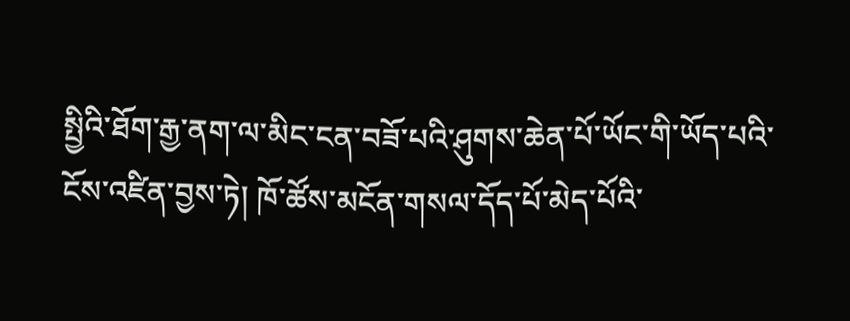སྤྱིའི་ཐོག་རྒྱ་ནག་ལ་མིང་ངན་བཟོ་པའི་ཤུགས་ཆེན་པོ་ཡོང་གི་ཡོད་པའི་ངོས་འཛིན་བྱས་ཏེ། ཁོ་ཚོས་མངོན་གསལ་དོད་པོ་མེད་པོའི་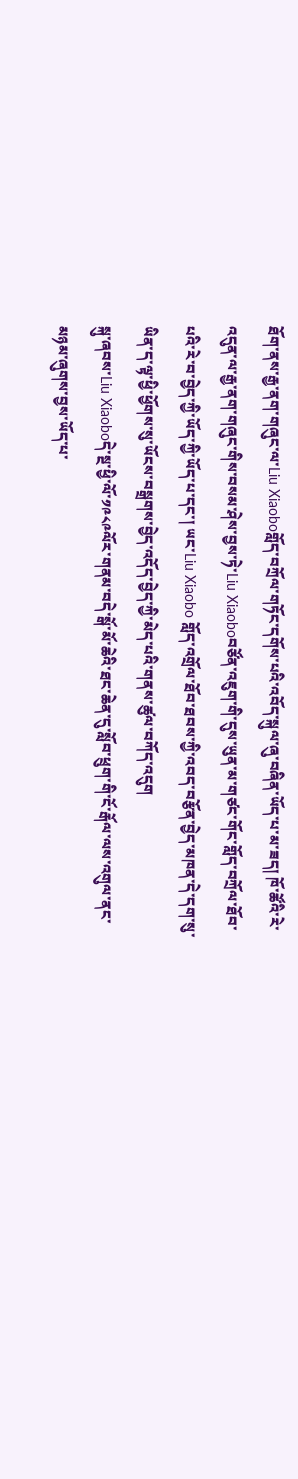ཐོག་ནས་རྒྱ་ནག་གཞུང་ལ་Liu Xiaoboགློད་བཀྲོལ་གཏོང་དགོས་པའི་འབོད་སྐུལ་ཞུ་བཞིན་ཡོད་པ་མ་ཟད། ཁོ་ཚོའི་རེ་འདུན་ལ་རྒྱ་ནག་གཞུང་གིས་བསམ་ཤེས་བྱས་ཏེ་Liu Xiaoboབཙོན་འཇུག་གི་དུས་ཡུན་མ་གཙང་གོང་གློད་བཀྲོལ་ཐོབ་པའི་རེ་བ་བྱེད་ཀྱི་ཡོད་ཀྱི་ཡོད་པ་དང་། ཡང་Liu Xiaobo གློད་འགྲོལ་ཐོབ་ཐབས་ཀྱི་འབད་བརྩོན་བྱེད་མཁན་དེ་དག་སུ་ཡིན་ད་ལྟ་ཕྱི་ཕྱོགས་སུ་ཡོངས་བསྒྲགས་བྱེད་འདོད་བྱེད་ཀྱི་མེད་པའི་གནས་ཚུལ་བཀོད་འདུག
སྐུ་ཞབས་Liu Xiaoboདེ་སྔ་ཕྱི་ལོ་༡༩༨༩ལོར་གནམ་བདེ་སྒོ་མོ་ཆེའི་ཐང་ཆེན་དུ་སློབ་ཕྲུག་གི་ངོ་རྒོལ་ལས་འགུལ་ནང་མཉམ་ཞུགས་བྱས་ཡོད་པ་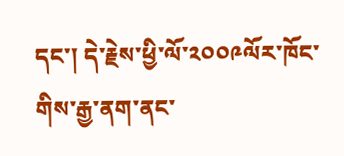དང་། དེ་རྗེས་ཕྱི་ལོ་༢༠༠༩ལོར་ཁོང་གིས་རྒྱ་ནག་ནང་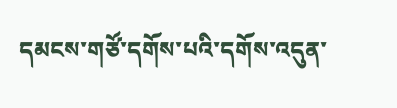དམངས་གཙོ་དགོས་པའི་དགོས་འདུན་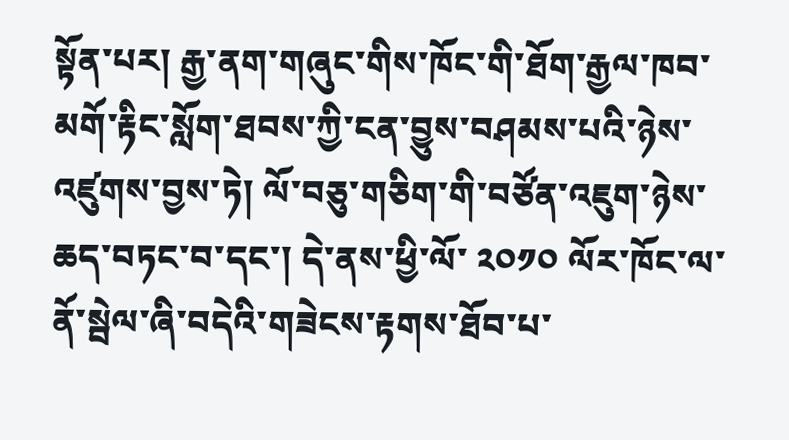སྟོན་པར། རྒྱ་ནག་གཞུང་གིས་ཁོང་གི་ཐོག་རྒྱལ་ཁབ་མགོ་རྟིང་སློག་ཐབས་ཀྱི་ངན་བྱུས་བཤམས་པའི་ཉེས་འཛུགས་བྱས་ཏེ། ལོ་བཅུ་གཅིག་གི་བཙོན་འཇུག་ཉེས་ཆད་བཏང་བ་དང་། དེ་ནས་ཕྱི་ལོ་ ༢༠༡༠ ལོར་ཁོང་ལ་ནོ་སྦེལ་ཞི་བདེའི་གཟེངས་རྟགས་ཐོབ་པ་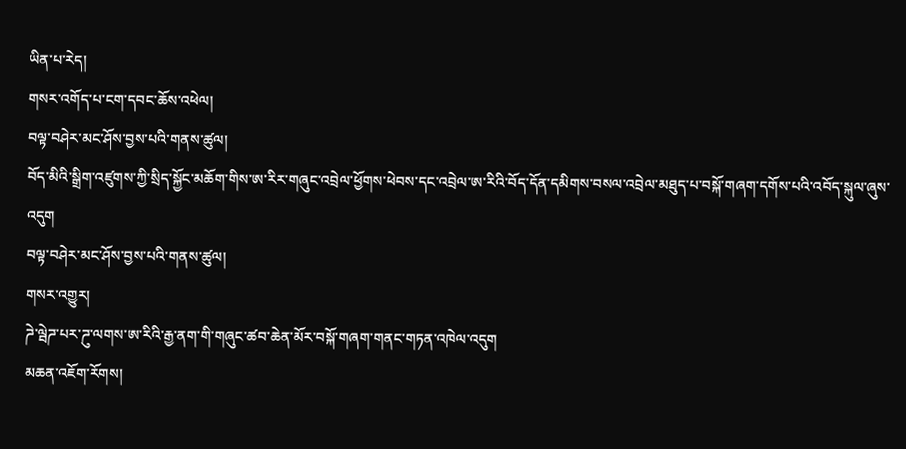ཡིན་པ་རེད།
གསར་འགོད་པ་ངག་དབང་ཆོས་འཕེལ།
བལྟ་བཤེར་མང་ཤོས་བྱས་པའི་གནས་ཚུལ།
བོད་མིའི་སྒྲིག་འཛུགས་ཀྱི་སྲིད་སྐྱོང་མཆོག་གིས་ཨ་རིར་གཞུང་འབྲེལ་ཕྱོགས་ཕེབས་དང་འབྲེལ་ཨ་རིའི་བོད་དོན་དམིགས་བསལ་འབྲེལ་མཐུད་པ་བསྐོ་གཞག་དགོས་པའི་འབོད་སྐུལ་ཞུས་འདུག
བལྟ་བཤེར་མང་ཤོས་བྱས་པའི་གནས་ཚུལ།
གསར་འགྱུར།
ཌེ་ལྦེཌ་པར་ཌུ་ལགས་ཨ་རིའི་རྒྱ་ནག་གི་གཞུང་ཚབ་ཆེན་མོར་བསྐོ་གཞག་གནང་གཏན་འཁེལ་འདུག
མཆན་འཇོག་རོགས།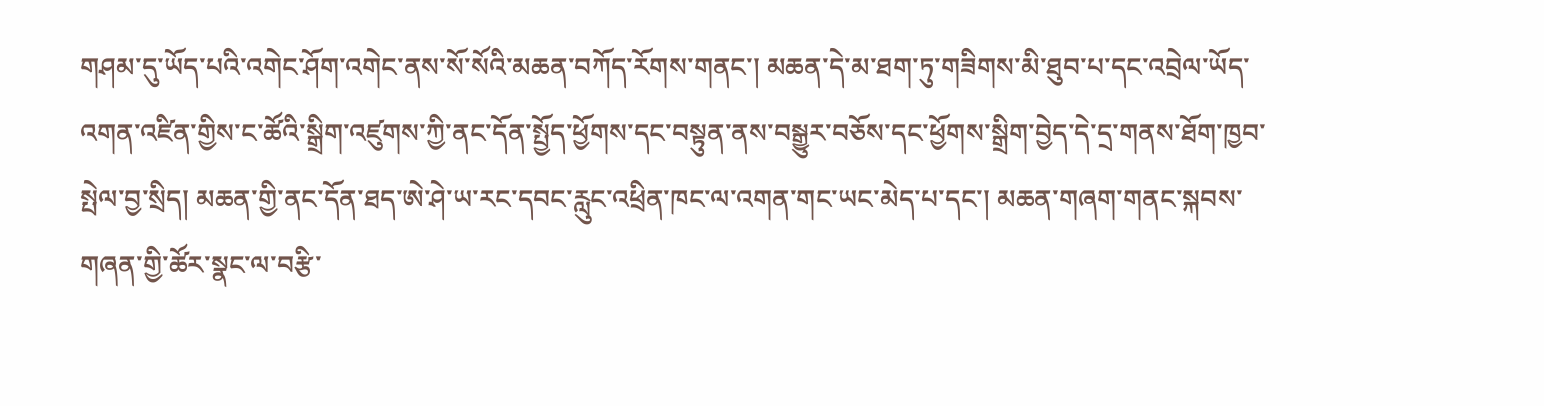གཤམ་དུ་ཡོད་པའི་འགེང་ཤོག་འགེང་ནས་སོ་སོའི་མཆན་བཀོད་རོགས་གནང་། མཆན་དེ་མ་ཐག་ཏུ་གཟིགས་མི་ཐུབ་པ་དང་འབྲེལ་ཡོད་འགན་འཛིན་གྱིས་ང་ཚོའི་སྒྲིག་འཛུགས་ཀྱི་ནང་དོན་སྤྱོད་ཕྱོགས་དང་བསྟུན་ནས་བསྒྱུར་བཅོས་དང་ཕྱོགས་སྒྲིག་བྱེད་དེ་དྲ་གནས་ཐོག་ཁྱབ་སྤེལ་བྱ་སྲིད། མཆན་གྱི་ནང་དོན་ཐད་ཨེ་ཤེ་ཡ་རང་དབང་རླུང་འཕྲིན་ཁང་ལ་འགན་གང་ཡང་མེད་པ་དང་། མཆན་གཞག་གནང་སྐབས་གཞན་གྱི་ཚོར་སྣང་ལ་བརྩི་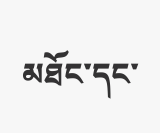མཐོང་དང་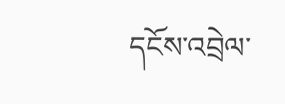དངོས་འབྲེལ་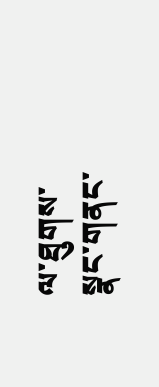ལ་ཐུགས་སྣང་གནང་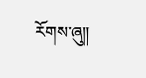རོགས་ཞུ༎